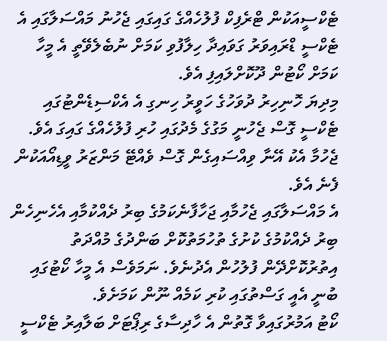ޓެކްސީއަކުން ޓްރެފިކް ފުލުހެއްގެ ގައިގައި ޖެހުނު މައްސަލާގައި އެ ޓެކްސީ ޑްރައިވަރު ގަވައިދާ ހިލާފުވި ކަމަށް ނުބެލެވޭތީ އެ މީހާ ކަމަށް ކޯޓުން ދޫކޮށްލައިފި އެވެ.
މިދިޔަ ހޮނިހިރު ދުވަހުގެ ހަވީރު ހިނގި އެ އެކްސިޑެންޓުގައި ޓެކްސީ ގޮސް ޖެހުނީ މަގުގެ މެދުގައި ހުރި ފުލުހެއްގެ ގައިގަ އެވެ. ޖެހުމާ އެކު އޭނާ ވިއްސައިގެން ގޮސް ވެއްޓޭ މަންޒަރު ވީޑިއޯއަކުން ފެނެ އެވެ.
އެ މައްސަލާގައި ޖެހުމާއި ޖަހާފާނެކަމުގެ ބިރު ދެއްކުމާއި އެހެނިހެން ބިރު ދެއްކުމުގެ ކުށުގެ ތުހުމަތުކޮށް ބަންދުގެ މުއްދަތު އިތުރުކޮށްދޭން ފުލުހުން އެދުނެވެ. ނަމަވެސް އެ މީހާ ކޯޓުގައި ބުނީ އެއީ ގަސްތުގައި ކުރި ކަމެއް ނޫން ކަމަށެވެ.
ކޯޓު އަމުރުގައިވާ ގޮތުން އެ ހާދިސާގެ ރިޕޯޓަށް ބަލާއިރު ޓެކްސީ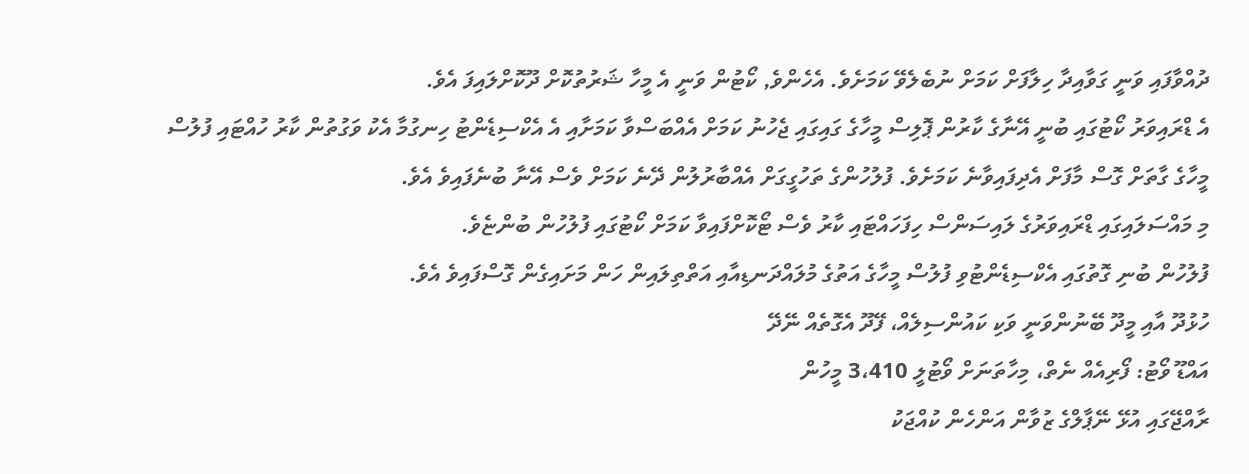ދުއްވާފައި ވަނީ ގަވާއިދާ ހިލާފަށް ކަމަށް ނުބެލެވޭ ކަމަށެވެ. އެހެންވެ, ކޯޓުން ވަނީ އެ މީހާ ޝަރުތުކޮށް ދޫކޮށްލައިފަ އެވެ.
އެ ޑްރައިވަރު ކޯޓުގައި ބުނީ އޭނާގެ ކާރުން ޕޮލިސް މީހާގެ ގައިގައި ޖެހުނު ކަމަށް އެއްބަސްވާ ކަމަށާއި އެ އެކްސިޑެންޓު ހިނގުމާ އެކު ވަގުތުން ކާރު ހުއްޓައި ފުލުސް މީހާގެ ގާތަށް ގޮސް މާފަށް އެދިފައިވާނެ ކަމަށެވެ. ފުލުހުންގެ ތަހުގީގަށް އެއްބާރުލުން ދޭނެ ކަމަށް ވެސް އޭނާ ބުނެފައިވެ އެވެ.
މި މައްސަލައިގައި ޑްރައިވަރުގެ ލައިސަންސް ހިފަހައްޓައި ކާރު ވެސް ޓޯކޮށްފައިވާ ކަމަށް ކޯޓުގައި ފުލުހުން ބުންޏެވެ.
ފުލުހުން ބުނި ގޮތުގައި އެކްސިޑެންޓުވި ފުލުސް މީހާގެ އަތުގެ މުލައްދަނޑިއާއި އަތްތިލައިން ހަން މަށައިގެން ގޮސްފައިވެ އެވެ.
ހުޅުދޫ އާއި މީދޫ ބޭނުންވަނީ ވަކި ކައުންސިލެއް، ފޭދޫ އެގޮތެއް ނޭދޭ
އައްޑޫ ވޯޓު: ފޯރިއެއް ނެތް، މިހާތަނަށް ވޯޓުލީ 3،410 މީހުން
ރާއްޖޭގައި އުޅޭ ނޭޕާލްގެ ޒުވާން އަންހެން ކުއްޖަކު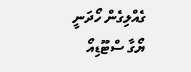ގެއްލިގެން ހޯދަނީ
ޔޯގާ ސްޓޫޑިއޯ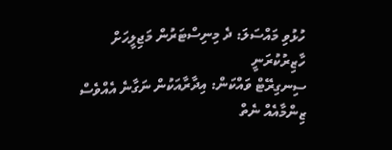ހުޅުވި މައްސަލަ: ދެ މިނިސްޓަރުން މަޖިލީހަށް ހާޒިރުކުރަނީ
ސިނގިރޭޓް ވައްކަން: އިދާރާއަކުން ނަގާނެ އެއްވެސް ޒިންމާއެއް ނެތް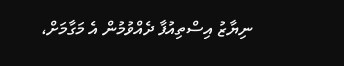ނިޔާޒު އިސްތިއުފާ ދެއްވުމުން އެ މަގާމަށް،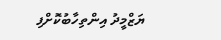ޔަޒްމީދު އިންތިހާބުކޮށްފި